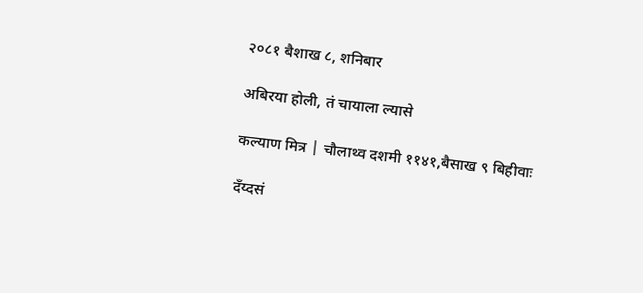२०८१ बैशाख ८, शनिबार

अबिरया होली, तं चायाला ल्यासे

कल्याण मित्र | चौलाथ्व दशमी ११४१,बैसाख ९ बिहीवाः

दँय्दसं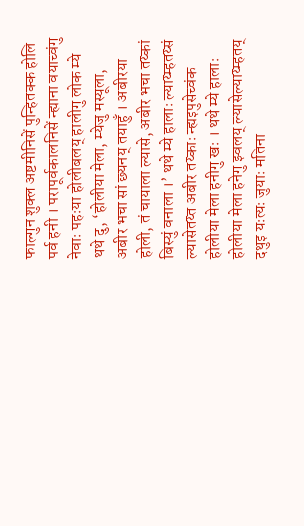फाल्गुन शुक्ल अष्टमीनिसें पुन्हितक्क होलि पर्व हनी । परापूर्वकालनिसें न्ह्याना वयाच्वंगु नेवाः पहःया होलीबलय् हालीगु लोक म्ये थथे दु, ‘होलीया मेला, म्येजु मस्यूला, अबीर भचा सां छ्यनय् तयाहुँ । अबीरया होली, तं चायाला ल्यासे, अबीर भचा तय्कां बिस्युं वनाला ।’ थथे म्ये हालाः ल्याय्म्हतय्सं ल्यासेतय्त अबीर तय्काः न्ह्यइपुसेच्वंक होलीया मेला हनीगु खः । थथे म्ये हालाः होलीया मेला हनेगु झ्वलय् ल्यासेल्याय्म्हतय् दथुइ यःत्यः जुयाः मतिना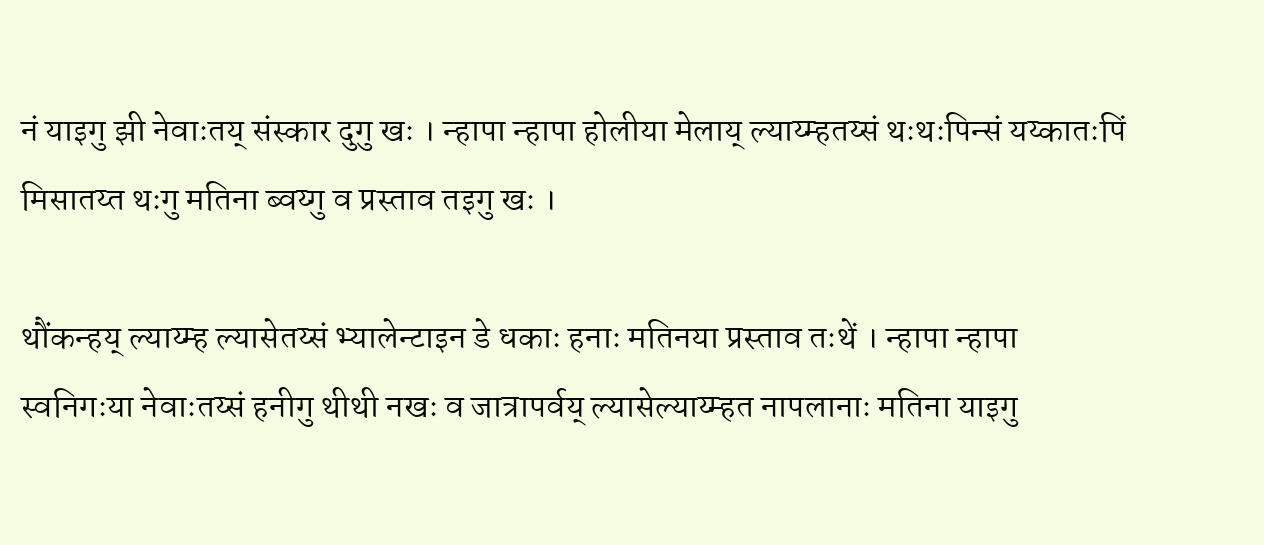नं याइगु झी नेवाःतय् संस्कार दुगु खः । न्हापा न्हापा होलीया मेलाय् ल्याय्म्हतय्सं थःथःपिन्सं यय्कातःपिं मिसातय्त थःगु मतिना ब्वय्गु व प्रस्ताव तइगु खः ।

थौंकन्हय् ल्याय्म्ह ल्यासेतय्सं भ्यालेन्टाइन डे धकाः हनाः मतिनया प्रस्ताव तःथें । न्हापा न्हापा स्वनिगःया नेवाःतय्सं हनीगु थीथी नखः व जात्रापर्वय् ल्यासेल्याय्म्हत नापलानाः मतिना याइगु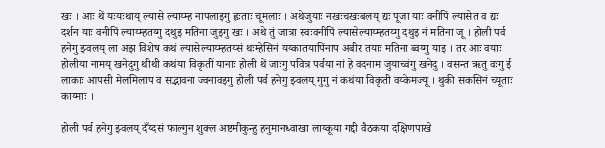खः । आः थें यःयःथाय् ल्यासे ल्याय्म्ह नापलाइगु ह्वःताः चूमलाः । अथेजुयाः नखःचखःबलय् द्यः पूजा याः वनीपिं ल्यासेत व द्यः दर्शन याः वनीपिं ल्याय्म्हतय्गु दथुइ मतिना जुइगु खः । अथे तुं जात्रा स्वःवनीपिं ल्यासेल्याय्म्हतय्गु दथुइ नं मतिना जू । होली पर्व हनेगु झ्वलय् ला अझ विशेष कथं ल्यासेल्याय्म्हतय्सं थःम्हेसिनं यय्कातयापिंनाप अबीर तयाः मतिना ब्वय्गु याइ । तर आः वयाः होलीया नामय् खनेदुगु थीथी कथंया विकृतीं यानाः होली थें जाःगु पवित्र पर्वया नां हे वदनाम जुयाच्वंगु खनेदु । वसन्त ऋतु वःगु ई लाकाः आपसी मेलमिलाप व सद्भावना ज्वनावइगु होली पर्व हनेगु झ्वलय् गुगु नं कथंया विकृती वय्केमज्यू । थुकी सकसिनं च्यूताः काय्माः ।

होली पर्व हनेगु झ्वलय् दँय्दसं फाल्गुन शुक्ल अष्टमीकुन्हु हनुमानध्वाखा लाय्कूया गद्दी वैठकया दक्षिणपाखे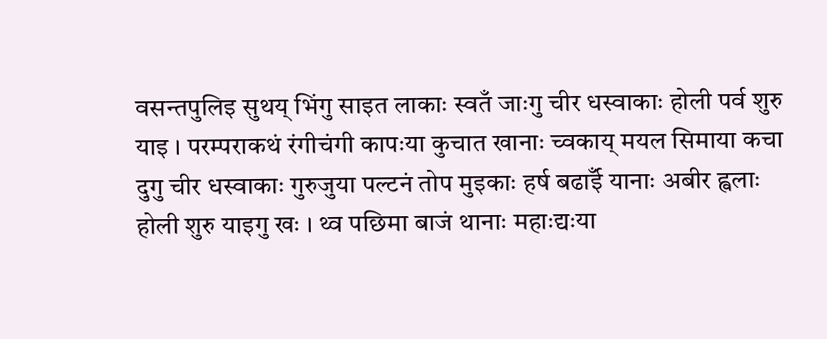वसन्तपुलिइ सुथय् भिंगु साइत लाकाः स्वतँ जाःगु चीर धस्वाकाः होली पर्व शुरु याइ । परम्पराकथं रंगीचंगी कापःया कुचात खानाः च्वकाय् मयल सिमाया कचा दुगु चीर धस्वाकाः गुरुजुया पल्टनं तोप मुइकाः हर्ष बढाईँ यानाः अबीर ह्वलाः होली शुरु याइगु खः । थ्व पछिमा बाजं थानाः महाःद्यःया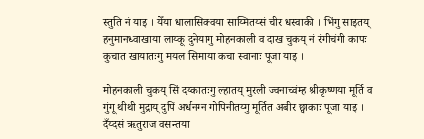स्तुति नं याइ । येँया धालासिक्वया साय्मितय्सं चीर धस्वाकी । भिंगु साइतय् हनुमानध्वाखाया लाय्कू दुनेयागु मोहनकाली व दाख चुकय् नं रंगीचंगी कापः कुचात खायातःगु मयल सिमाया कचा स्वानाः पूजा याइ ।

मोहनकाली चुकय् सिं दय्कातःगु ल्हातय् मुरली ज्वनाच्वंम्ह श्रीकृष्णया मूर्ति व गुंगू थीथी मुद्राय् दुपिं अर्धनग्न गोपिनीतय्गु मूर्तित अबीर छ्वाकाः पूजा याइ । दँय्दसं ऋतुराज वसन्तया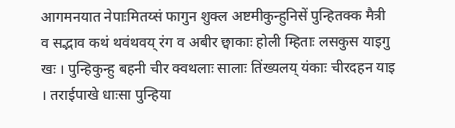आगमनयात नेपाःमितय्सं फागुन शुक्ल अष्टमीकुन्हुनिसें पुन्हितक्क मैत्री व सद्भाव कथं थवंथवय् रंग व अबीर छ्वाकाः होली म्हिताः लसकुस याइगु खः । पुन्हिकुन्हु बहनी चीर क्वथलाः सालाः तिंख्यलय् यंकाः चीरदहन याइ । तराईपाखे धाःसा पुन्हिया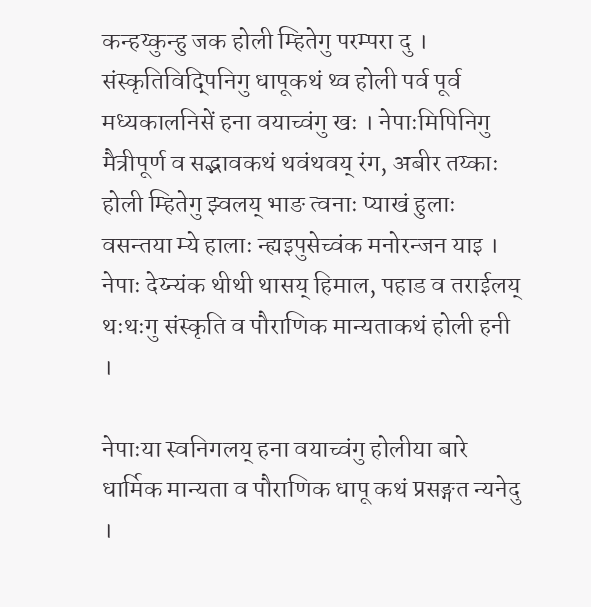कन्हय्कुन्हु जक होली म्हितेगु परम्परा दु । संस्कृतिविद्पिनिगु धापूकथं थ्व होली पर्व पूर्व मध्यकालनिसें हना वयाच्वंगु खः । नेपाःमिपिनिगु मैत्रीपूर्ण व सद्भावकथं थवंथवय् रंग, अबीर तय्काः होली म्हितेगु झ्वलय् भाङ त्वनाः प्याखं हुलाः वसन्तया म्ये हालाः न्ह्यइपुसेच्वंक मनोरन्जन याइ । नेपाः देय्न्यंक थीथी थासय् हिमाल, पहाड व तराईलय् थःथःगु संस्कृति व पौराणिक मान्यताकथं होली हनी ।

नेपाःया स्वनिगलय् हना वयाच्वंगु होलीया बारे धार्मिक मान्यता व पौराणिक धापू कथं प्रसङ्गत न्यनेदु ।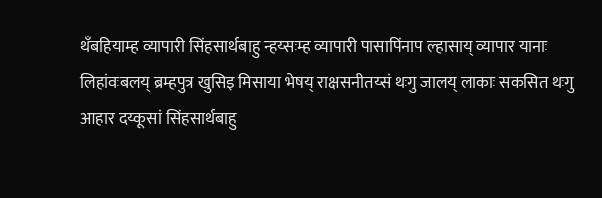थँबहियाम्ह व्यापारी सिंहसार्थबाहु न्हय्सःम्ह व्यापारी पासापिंनाप ल्हासाय् व्यापार यानाः लिहांवःबलय् ब्रम्हपुत्र खुसिइ मिसाया भेषय् राक्षसनीतय्सं थःगु जालय् लाकाः सकसित थःगु आहार दय्कूसां सिंहसार्थबाहु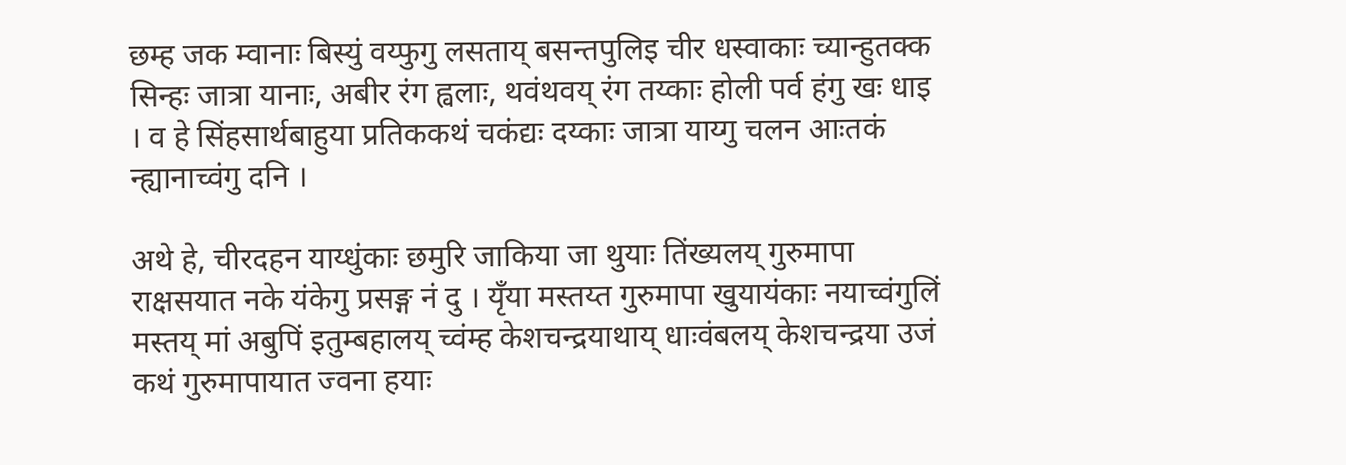छम्ह जक म्वानाः बिस्युं वय्फुगु लसताय् बसन्तपुलिइ चीर धस्वाकाः च्यान्हुतक्क सिन्हः जात्रा यानाः, अबीर रंग ह्वलाः, थवंथवय् रंग तय्काः होली पर्व हंगु खः धाइ । व हे सिंहसार्थबाहुया प्रतिककथं चकंद्यः दय्काः जात्रा याय्गु चलन आःतकं न्ह्यानाच्वंगु दनि ।

अथे हे, चीरदहन याय्धुंकाः छमुरि जाकिया जा थुयाः तिंख्यलय् गुरुमापा राक्षसयात नके यंकेगु प्रसङ्ग नं दु । यृँया मस्तय्त गुरुमापा खुयायंकाः नयाच्वंगुलिं मस्तय् मां अबुपिं इतुम्बहालय् च्वंम्ह केशचन्द्रयाथाय् धाःवंबलय् केशचन्द्रया उजं कथं गुरुमापायात ज्वना हयाः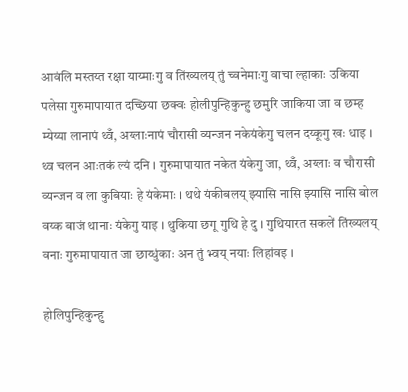आवंलि मस्तय्त रक्षा याय्माःगु व तिंख्यलय् तुं च्वनेमाःगु वाचा ल्हाकाः उकिया पलेसा गुरुमापायात दच्छिया छक्वः होलीपुन्हिकुन्हु छमुरि जाकिया जा व छम्ह म्येय्या लानापं थ्वँ, अय्लाःनापं चौरासी व्यन्जन नकेयंकेगु चलन दय्कूगु खः धाइ । थ्व चलन आःतकं ल्यं दनि । गुरुमापायात नकेत यंकेगु जा, थ्वँ, अय्लाः व चौरासी व्यन्जन व ला कुबियाः हे यंकेमाः । थथे यंकीबलय् झ्यासि नासि झ्यासि नासि बोल वय्क बाजं थानाः यंकेगु याइ । थुकिया छगू गुथि हे दु । गुथियारत सकलें तिंख्यलय् वनाः गुरुमापायात जा छाय्धुंकाः अन तुं भ्वय् नयाः लिहांवइ ।

होलिपुन्हिकुन्हु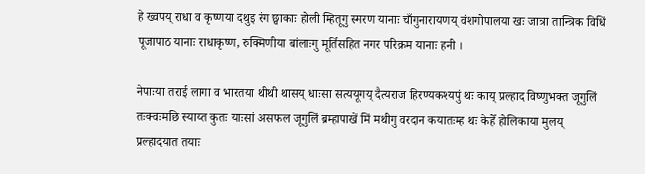हे ख्वपय् राधा व कृष्णया दथुइ रंग छ्वाकाः होली म्हितूगु स्मरण यानाः चाँगुनारायणय् वंशगोपालया खः जात्रा तान्त्रिक विधिं पूजापाठ यानाः राधाकृष्ण, रुक्मिणीया बांलाःगु मूर्तिसहित नगर परिक्रम यानाः हनी ।

नेपाःया तराई लागा व भारतया थीथी थासय् धाःसा सत्ययूगय् दैत्यराज हिरण्यकश्यपुं थः काय् प्रल्हाद विष्णुभक्त जूगुलिं तःक्वःमछि स्याय्त कुतः याःसां असफल जूगुलिं ब्रम्हापाखें मिं मथीगु वरदान कयातःम्ह थः केहेँ होलिकाया मुलय् प्रल्हादयात तयाः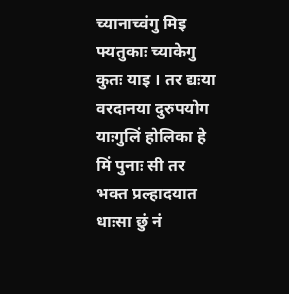च्यानाच्वंगु मिइ फ्यतुकाः च्याकेगु कुतः याइ । तर द्यःया वरदानया दुरुपयोग याःगुलिं होलिका हे मिं पुनाः सी तर भक्त प्रल्हादयात धाःसा छुं नं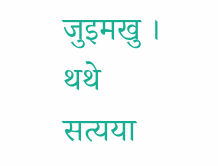जुइमखु । थथे सत्यया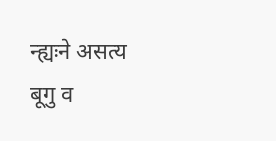न्ह्यःने असत्य बूगु व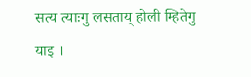सत्य त्याःगु लसताय् होली म्हितेगु याइ ।